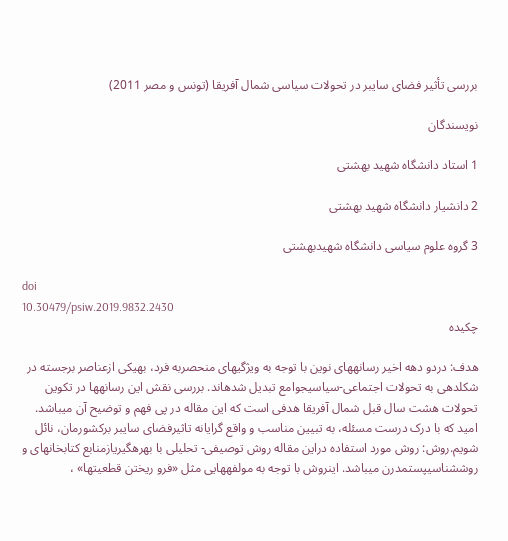بررسی تأثیر فضای سایبر در تحولات سیاسی شمال آفریقا (تونس و مصر 2011)

نویسندگان

1 استاد دانشگاه شهید بهشتی

2 دانشیار دانشگاه شهید بهشتی

3 گروه علوم سیاسی دانشگاه شهیدبهشتی

doi
10.30479/psiw.2019.9832.2430
چکیده

هدف: دردو دهه اخیر رسانههای نوین با توجه به ویژگیهای منحصربه فرد، بهیکی ازعناصر برجسته در شکلدهی به تحولات اجتماعی-سیاسیجوامع تبدیل شدهاند. بررسی نقش این رسانهها در تکوین تحولات هشت سال قبل شمال آفریقا هدفی است که این مقاله در پی فهم و توضیح آن میباشد. امید که با درک درست مسئله، به تبیین مناسب و واقع گرایانه تاثیرفضای سایبر برکشورمان، نائل شویم.روش: روش مورد استفاده دراین مقاله روش توصیفی- تحلیلی با بهرهگیریازمنابع کتابخانهای و روششناسیپستمدرن میباشد. اینروش با توجه به مولفههایی مثل «فرو ریختن قطعیتها» ،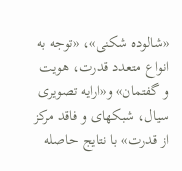«شالوده شکنی»، «توجه به انواع متعدد قدرت، هویت و گفتمان» و«ارایه تصویری سیال، شبکهای و فاقد مرکز از قدرت» با نتایج حاصله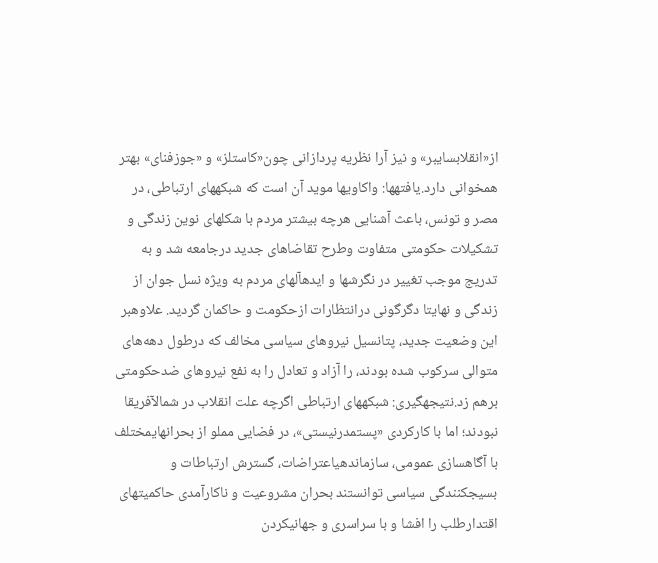از«انقلابسایبر» و نیز آرا نظریه پردازانی چون«کاستلز» و «جوزفنای» بهتر همخوانی دارد.یافتهها: واکاویها موید آن است که شبکههای ارتباطی، در مصر و تونس، باعث آشنایی هرچه بیشتر مردم با شکلهای نوین زندگی و تشکیلات حکومتی متفاوت وطرح تقاضاهای جدید درجامعه شد و به تدریج موجب تغییر در نگرشها و ایدهآلهای مردم به ویژه نسل جوان از زندگی و نهایتا دگرگونی درانتظارات ازحکومت و حاکمان گردید. علاوهبر این وضعیت جدید، پتانسیل نیروهای سیاسی مخالف که درطول دهه‌های متوالی سرکوب شده بودند، را آزاد و تعادل را به نفع نیروهای ضدحکومتی برهم زد.نتیجهگیری: شبکههای ارتباطی اگرچه علت انقلاب در شمالآفریقا نبودند؛ اما با کارکردی «پستمدرنیستی»، در فضایی مملو از بحرانهایمختلف با آگاهسازی عمومی، سازماندهیاعتراضات، گسترش ارتباطات و بسیجکنندگی سیاسی توانستند بحران مشروعیت و ناکارآمدی حاکمیتهای اقتدارطلب را افشا و با سراسری و جهانیکردن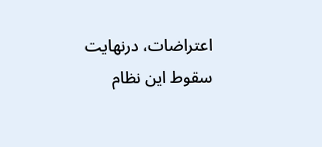اعتراضات، درنهایت سقوط این نظام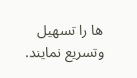ها را تسهیل وتسریع نمایند.